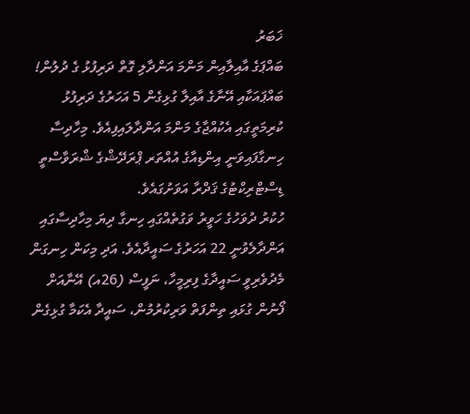ޚަބަރު
ބައްޕަގެ އާއިލާއިން މަންމަ އަންދާލި ގޮތް ދަރިފުޅު ގެ ދުލުން!
ބައްޕައަކާއި އޭނާގެ އާއިލާ ގުޅިގެން 5 އަހަރުގެ ދަރިފުޅު ކުރިމަތީގައި އެކުއްޖާގެ މަންމަ އަންދާލައިފިއެވެ. މިހާދިސާ ހިނގާފައިވަނީ އިންޑިއާގެ އުއްތަރ ޕްރަދޭޝްގެ ޝްރަވާސްތީ ޑިސްޓްރިކްޓުގެ ޤަދްރާ އަވަށުގައެވެ.
ހުކުރު ދުވަހުގެ ހަވީރު ވަގުތެއްގައި ހިނގާ ދިޔަ މިހާދިސާގައި އަންދާލެވުނީ 22 އަހަރުގެ ސައީދާއެވެ. އަދި މިކަން ހިނގަން މެދުވެރިވީ ސައީދާގެ ފިރިމީހާ، ނަފީސް (26އ) އޭނާއަށް ފޯނުން ގުޅައި ތިންފަތް ވަރިކުރުމުން، ސައީދާ އެކަމާ ގުޅިގެން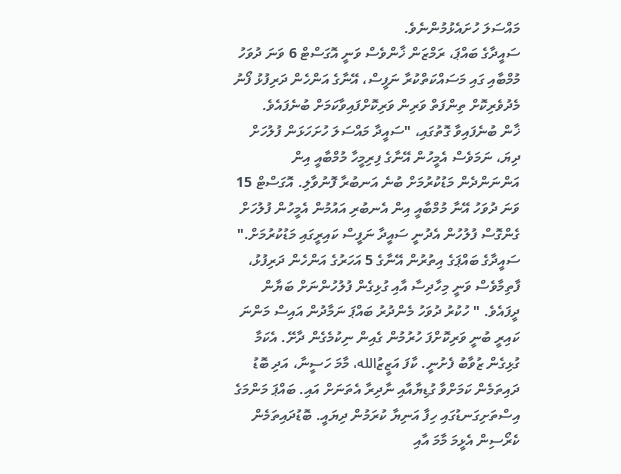މައްސަލަ ހުށައެޅުމުންނެވެ.
ސައީދާގެ ބައްޕަ، ރަމްޒަން ޚާންވެސް ވަނީ އޮގަސްޓް 6 ވަނަ ދުވަހު މުމްބާއި ގައި މަސައްކަތްކުރާ ނަފީސް، އޭނާގެ އަންހެން ދަރިފުޅު ފޯނު މެދުވެރިކޮށް ތިންފަތް ވަރިން ވަރިކޮށްފައިވާކަމަށް ބުނެފައެވެ.
ޚާން ބުނެފައިވާ ގޮތުގައި، "ސައީދާ މައްސަލަ ހުށަހަޅަން ފުލުހަށް ދިޔަ، ނަމަވެސް އެމީހުން އޭނާގެ ފިރިމީހާ މުމްބާއީ އިން އަންނަންދެން މަޑުކުރުމަށް ބުނެ އަނބުރާ ފޮނުވާލި. އޮގަސްޓް 15 ވަނަ ދުވަހު އޭނާ މުމްބާއީ އިން އެނބުރި އައުމުން އެމީހުން ފުލުހަށް ގެންގޮސް ފުލުހުން އެދުނީ ސައީދާ ނަފީސް ކައިރީގައި މަޑުކުރުމަށް."
ސައީދާގެ ބައްޕަގެ އިތުރުން އޭނާގެ 5 އަހަރުގެ އަންހެން ދަރިފުޅު، ފާތިމާވެސް ވަނީ މިހާދިސާ އާއި ގުޅިގެން ފުލުހުންނަށް ބަޔާން ދީފައެވެ. " ހުކުރު ދުވަހު މެންދުރު ބައްޕަ ނަމާދުން އައިސް މަންނަ ކައިރީ ބުނީ ވަރިކޮށްފަ ހުރުމުން ގެއިން ނިކުމެގެން ދާށޭ. އެކަމާ ގުޅިގެން ޒުވާބު ފެށުނީ. ކާފަ އަޒީޒުالله، މާމަ ހަސީނާ، އަދި ބޮޑު ދައިތަމެން ކަމަށްވާ ގުޑިޔާއާއި ނާދިރާ އެތަނަށް އައި. ބައްޕަ މަންމަގެ އިސްތަށިގަނޑުގައި ހިފާ އަނިޔާ ކުރަމުން ދިޔައީ. ބޮޑުދައިތަމެން ކެރޯސިން އެޅީމަ މާމަ އާއި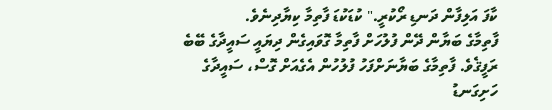ކާފަ އަލިފާން ދަނޑި ރޯކުރީ." ކުޑަކުޑަ ފާތިމާ ކިޔާދިނެވެ.
ފާތިމާގެ ބަޔާން ދޭން ފުލުހަށް ފާތިމާ ގޮވައިގެން ދިޔައީ ސައީދާގެ ބޭބެ ރަފީޤެވެ. ފާތިމާގެ ބަޔާނަށްފަހު ފުލުހުން އެގެއަށް ގޮސް، ސައީދާގެ ހަށިގަނޑު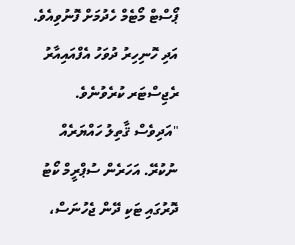ޕޯސްޓް މޯޓެމް ހެދުމަށް ފޮނުވިއެވެ. އަދި ހޮނިހިރު ދުވަހު އެފްއައިއާރު ރެޖިސްޓަރ ކުރެވުނެވެ. "އަދިވެސް ޤާތިލު ހައްޔަރެއް ނުކުރޭ. އަހަރެން ސުޕްރީމް ކޯޓު ދޮރުގައި ޓަކި ދޭން ޖެހުނަސް،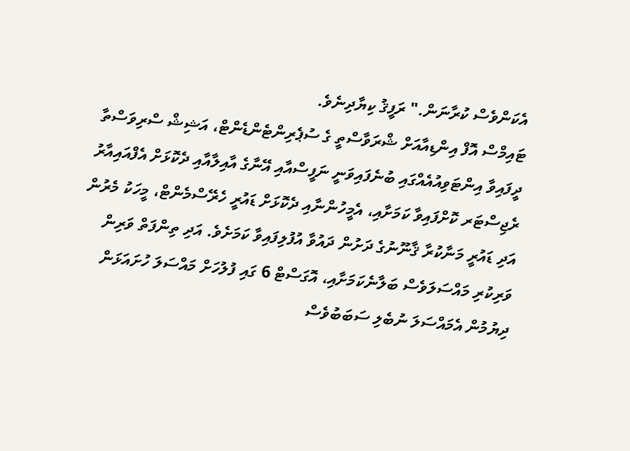އެކަންވެސް ކުރާނަން." ރަފީޤު ކިޔާދިނެވެ.
ޓައިމްސް އޮފް އިންޑިއާއަށް ޝްރަވާސްތީ ގެ ސުޕެރިންޓެންޑެންޓް، އަޝިޝް ސްރިވަސްތާ ދީފައިވާ އިންޓަވިއުއެއްގައި ބުނެފައިވަނީ ނަފީސްއާއި އޭނާގެ އާއިލާއާއި ދެކޮޅަށް އެފްއައިއާރު ރެޖިސްޓަރ ކޮށްފައިވާ ކަމަށާއި، އެމީހުންނާއި ދެކޮޅަށް ޑައުރީ ހެރޭސްމެންޓް، މީހަކު މެރުން އަދި ޑައުރީ މަނާކުރާ ޤާނޫނުގެ ދަށުން ދައުވާ އުފުލިފައިވާ ކަމަށެވެ. އަދި ތިންފަތް ވަރިން ވަރިކުރި މައްސަލަވެސް ބަލާނެކަމަށާއި، އޮގަސްޓް 6 ގައި ފުލުހަށް މައްސަލަ ހުށައަޅަން ދިޔުމުން އެމައްސަލަ ނުބެލި ސަބަބުވެސް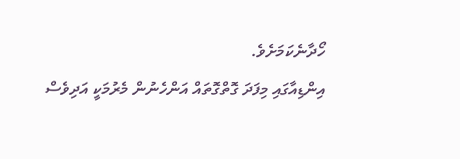ހޯދާނެކަމަށެވެ.
އިންޑިއާގައި މިފަދަ ގޮތްގޮތައް އަންހެނުން މެރުމަކީ އަދިވެސް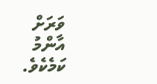ވަރަށް އާންމު ކަމެކެވެ.